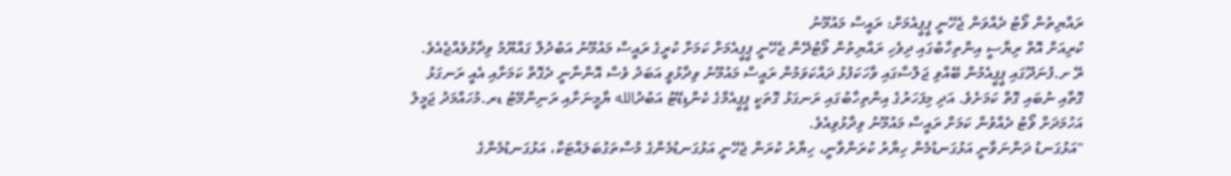ރައްޔިތުން ވޯޓު ދެއްވަން ޖެހޭނީ ޕީޕީއެމަށް: ރައީސް މައުމޫނު
ކުރިއަށް އޮތް ރިޔާސީ އިންތިހާބުގައި ދިވެހި ރައްޔިތުން ވޯޓުދޭން ޖެހޭނީ ޕީޕީއެމަށް ކަމަށް ކުރީގެ ރައީސް މައުމޫނު އަބުދުލް ގައްޔޫމު ވިދާޅުވެއްޖެއެވެ.
ރޭ ށ.ފުނަދޫގައި ޕީޕީއެމުން ބޭއްވި ޖަލްސާގައި ވާހަކަފުޅު ދައްކަވަމުން ރައީސް މައުމޫނު ވިދާޅުވީ އަބަދު ވެސް އޮންނާނީ ދެގޮތް ކަމަށާއި އެއީ ރަނގަޅު ގޮތާއި ނުބައި ގޮތް ކަމަށެވެ. އަދި މިފަހަރުގެ އިންތިހާބުގައި ރަނގަޅު ގޮތަކީ ޕީޕީއެމްގެ ކެންޑިޑޭޓު އަބުދުالله ޔާމީނަށާއި ރަނިންމޭޓު ޑރ.މުހައްމަދު ޖަމީލު އަހުމަދަށް ވޯޓު ދެއްވުން ކަމަށް ރައީސް މައުމޫނު ވިދާޅުވިއެވެ.
"އަޅުގަނޑު ދަންނަވާނީ އަޅުގަނޑުމެން ހިޔާރު ކުރަންވާނީ، ހިޔާރު ކުރަން ޖެހޭނީ އަޅުގަނޑުމެންގެ މުސްތަގުބަލައްޓަކާ، އަޅުގަނޑުމެންގެ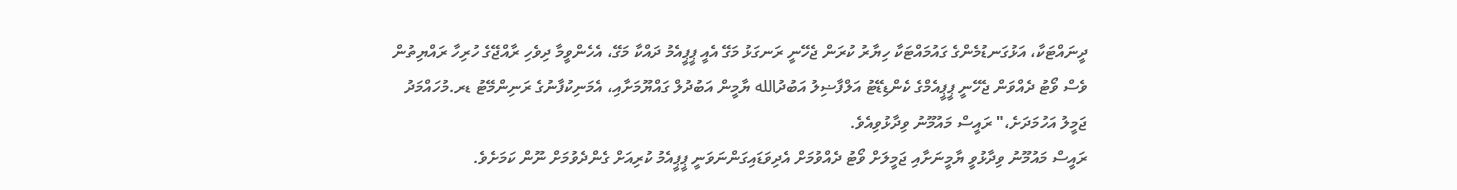ދީނައްޓަކާ، އަޅުގަނޑުމެންގެ ގައުމައްޓަކާ ހިޔާރު ކުރަން ޖެހޭނީ ރަނގަޅު މަގޭ އެއީ ޕީޕީއެމު ދައްކާ މަގޭ، އެހެންވީމާ ދިވެހި ރާއްޖޭގެ ހުރިހާ ރައްޔިތުން ވެސް ވޯޓު ދެއްވަން ޖެހޭނީ ޕީޕީއެމްގެ ކެންޑިޑޭޓު އަލްފާޟިލު އަބުދުالله ޔާމީން އަބުދުލް ގައްޔޫމަށާއި، އެމަނިކުފާނުގެ ރަނިންމޭޓު ޑރ.މުހައްމަދު ޖަމީލު އަހުމަދަށެ،" ރައީސް މައުމޫނު ވިދާޅުވިއެވެ.
ރައީސް މައުމޫނު ވިދާޅުވީ ޔާމީނަށާއި ޖަމީލަށް ވޯޓު ދެއްވުމަށް އެދިވަޑައިގަންނަވަނީ ޕީޕީއެމު ކުރިއަށް ގެންދެވުމަށް ނޫން ކަމަށެވެ.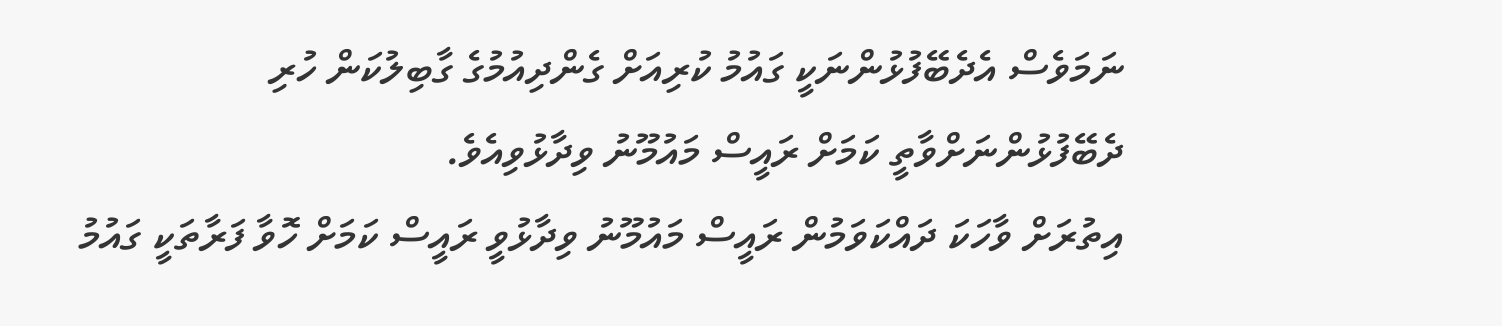ނަމަވެސް އެދެބޭފުޅުންނަކީ ގައުމު ކުރިއަށް ގެންދިއުމުގެ ގާބިލުކަން ހުރި ދެބޭފުޅުންނަށްވާތީ ކަމަށް ރައީސް މައުމޫނު ވިދާޅުވިއެވެ.
އިތުރަށް ވާހަކަ ދައްކަވަމުން ރައީސް މައުމޫނު ވިދާޅުވީ ރައީސް ކަމަށް ހޮވާ ފަރާތަކީ ގައުމު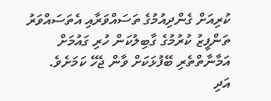ކުރިއަށް ގެންދިއުމުގެ ތަސައްވަރާއި އެތަސައްވަރު ތަންފީޒު ކުރުމުގެ ގާބިލުކަން ހުރި ގައުމަށް އަމާނާތްތެރި ބޭފުޅަކަށް ވާން ޖެހޭ ކަމަށެވެ.
އަދި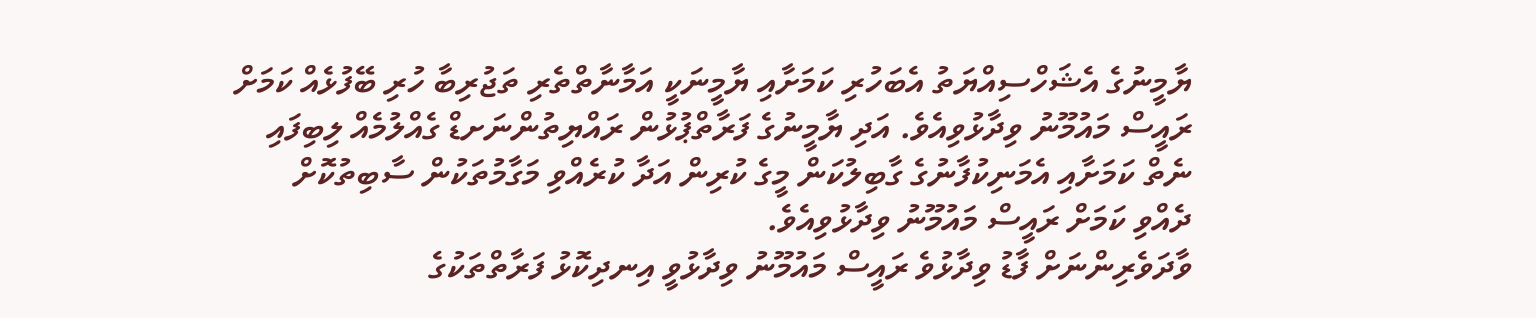ޔާމީނުގެ އެޝަހްސިއްޔަތު އެބަހުރި ކަމަށާއި ޔާމީނަކީ އަމާނާތްތެރި ތަޖުރިބާ ހުރި ބޭފުޅެއް ކަމަށް ރައީސް މައުމޫނު ވިދާޅުވިއެވެ. އަދި ޔާމީނުގެ ފަރާތްޕުޅުން ރައްޔިތުންނަށޑް ގެއްލުމެއް ލިބިފައި ނެތް ކަމަށާއި އެމަނިކުފާނުގެ ގާބިލުކަން މީގެ ކުރިން އަދާ ކުރެއްވި މަގާމުތަކުން ސާބިތުކޮށް ދެއްވި ކަމަށް ރައީސް މައުމޫނު ވިދާޅުވިއެވެ.
ވާދަވެރިންނަށް ފާޑު ވިދާޅުވެ ރައީސް މައުމޫނު ވިދާޅުވީ އިނދިކޮޅު ފަރާތްތަކުގެ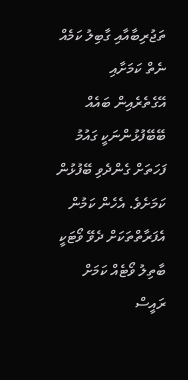ތަޖުރިބާއާއި ގާބިލު ކަމެއް ނެތް ކަމަށާއި އޭގެތެރެއިން ބައެއް ބޭބޭފުޅުންނަކީ ގައުމު ފަހަތަށް ގެންދެވި ބޭފުޅުން ކަމަށެވެ. އެހެން ކަމުން އެފަރާތްތަކަށް ދެވޭ ވޯޓަކީ ބާތިލު ވޯޓެއް ކަމަށް ރައީސް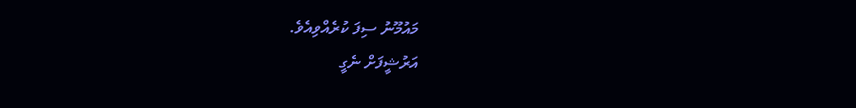މައުމޫނު ސިފަ ކުރެއްވިއެވެ.
އަރުޝީފަށް ނެގީ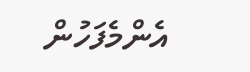އެންމެފަހުން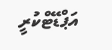އަޕްޑޭޓްކުރީ